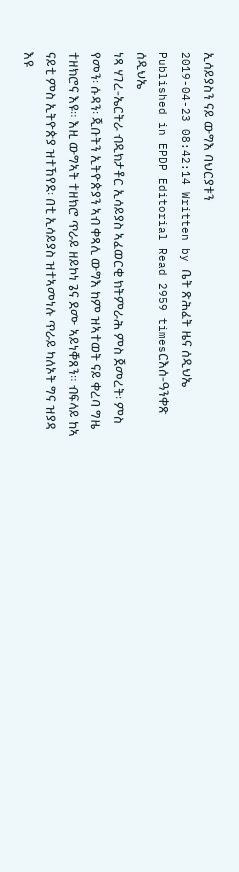ኢሳይያስን ናይ ውግእ ባህርያቱን
2019-04-23 08:42:14 Written by ቤት ጽሕፈት ዜና ሰዲህኤ Published in EPDP Editorial Read 2959 timesርእሰ-ዓንቀጽ ሰዲህኤ
ነጻ ሃገረ-ኤርትራ ብዲክታቶር ኢሳይያስ ኣፈወርቂ ክትምራሕ ምስ ጀመረት፡ ምስ የመን፡ ሱዳን፡ ጂቡትን ኢትዮጵያን ኣብ ቀጻሊ ውግእ ከም ዝኣተወት ናይ ቀረባ ግዜ ተዘክሮና እዩ። እዚ ውግኣት ተዘክሮ ጥራይ ዘይኮነ ጌና ደሙ ኣይነቐጸን። ብፍላይ ከኣ ናይቲ ምስ ኢትዮጵያ ዝተኸየደ፡ በቲ ኢሳይያስ ዝተኣመነሉ ጥራይ ካለኦት ግና ዝያዳ እዩ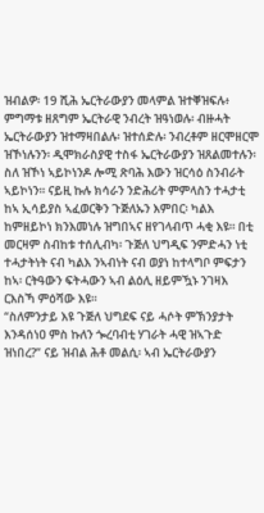ዝብልዎ፡ 19 ሺሕ ኤርትራውያን መላምል ዝተቐዝፍሉ፥ ምግማቱ ዘጸግም ኤርትራዊ ንብረት ዝዓነወሉ፡ ብዙሓት ኤርትራውያን ዝተማዛበልሉ፡ ዝተሰድሉ፡ ንብረቶም ዘርሞዘርሞ ዝኾነሉንን፡ ዲሞክራስያዊ ተስፋ ኤርትራውያን ዝጸልመተሉን፡ ስለ ዝኾነ ኣይኮነንዶ ሎሚ ጽባሕ እውን ዝርሳዕ ስንብራት ኣይኮነን። ናይዚ ኩሉ ክሳራን ንድሕሪት ምምላስን ተሓታቲ ከኣ ኢሳይያስ ኣፈወርቅን ጉጅለኡን እምበር፡ ካልእ ከምዘይኮነ ክንእመነሉ ዝግበኣና ዘየገላብጥ ሓቂ እዩ። በቲ መርዛም ስብከቱ ተሰሊብካ፡ ጉጅለ ህግዲፍ ንምድሓን ነቲ ተሓታትነት ናብ ካልእ ንኣብነት ናብ ወያነ ከተላግቦ ምፍታን ከኣ፡ ርትዓውን ፍትሓውን ኣብ ልዕሊ ዘይምዃኑ ንገዛእ ርእስኻ ምዕሻው እዩ።
“ስለምንታይ እዩ ጉጅለ ህግደፍ ናይ ሓሶት ምኽንያታት እንዳሰነዐ ምስ ኩለን ጐረባብቲ ሃገራት ሓዊ ዝኣጉድ ዝነበረ?” ናይ ዝብል ሕቶ መልሲ፡ ኣብ ኤርትራውያን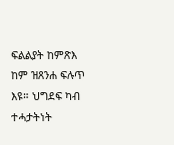ፍልልያት ከምጽእ ከም ዝጸንሐ ፍሉጥ እዩ። ህግደፍ ካብ ተሓታትነት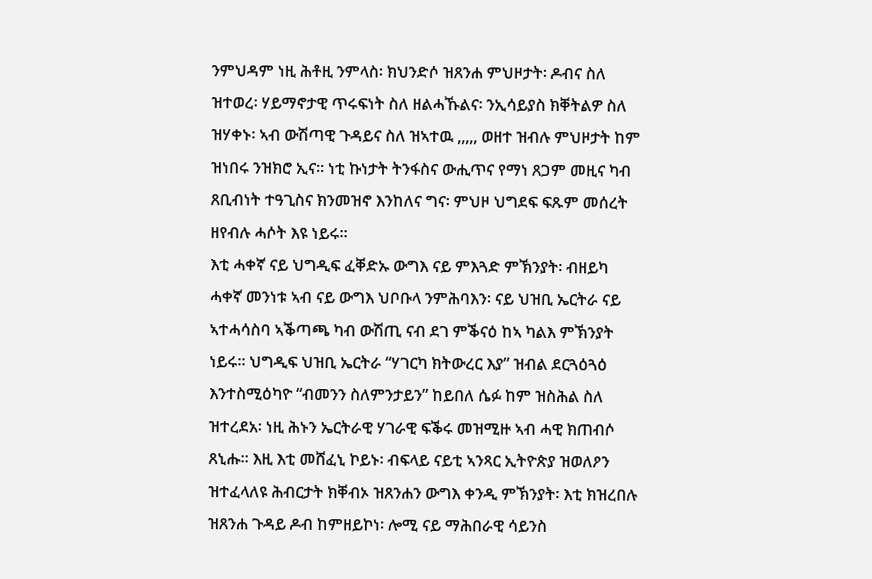ንምህዳም ነዚ ሕቶዚ ንምላስ፡ ክህንድሶ ዝጸንሐ ምህዞታት፡ ዶብና ስለ ዝተወረ፡ ሃይማኖታዊ ጥሩፍነት ስለ ዘልሓኹልና፡ ንኢሳይያስ ክቐትልዎ ስለ ዝሃቀኑ፡ ኣብ ውሽጣዊ ጉዳይና ስለ ዝኣተዉ ,,,,, ወዘተ ዝብሉ ምህዞታት ከም ዝነበሩ ንዝክሮ ኢና። ነቲ ኩነታት ትንፋስና ውሒጥና የማነ ጸጋም መዚና ካብ ጸቢብነት ተዓጊስና ክንመዝኖ እንከለና ግና፡ ምህዞ ህግደፍ ፍጹም መሰረት ዘየብሉ ሓሶት እዩ ነይሩ።
እቲ ሓቀኛ ናይ ህግዲፍ ፈቐድኡ ውግእ ናይ ምእጓድ ምኽንያት፡ ብዘይካ ሓቀኛ መንነቱ ኣብ ናይ ውግእ ህቦቡላ ንምሕባእን፡ ናይ ህዝቢ ኤርትራ ናይ ኣተሓሳስባ ኣቕጣጫ ካብ ውሽጢ ናብ ደገ ምቕናዕ ከኣ ካልእ ምኽንያት ነይሩ። ህግዲፍ ህዝቢ ኤርትራ “ሃገርካ ክትውረር እያ” ዝብል ደርጓዕጓዕ እንተስሚዕካዮ “ብመንን ስለምንታይን” ከይበለ ሴፉ ከም ዝስሕል ስለ ዝተረደአ፡ ነዚ ሕኑን ኤርትራዊ ሃገራዊ ፍቕሩ መዝሚዙ ኣብ ሓዊ ክጠብሶ ጸኒሑ። እዚ እቲ መሸፈኒ ኮይኑ፡ ብፍላይ ናይቲ ኣንጻር ኢትዮጵያ ዝወለዖን ዝተፈላለዩ ሕብርታት ክቐብኦ ዝጸንሐን ውግእ ቀንዲ ምኽንያት፡ እቲ ክዝረበሉ ዝጸንሐ ጉዳይ ዶብ ከምዘይኮነ፡ ሎሚ ናይ ማሕበራዊ ሳይንስ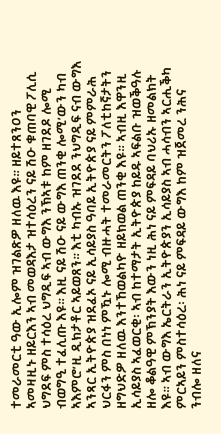ተመራመርቲ ዓው ኢሎም ዝገልጽዎ ዘለዉ እዩ። ዘይተጸንዐን ኣመዛዚኑ ዘይርእን ኣብ መወዳእታ ዝተሳዕረን ናይ ሽዑ ቁጠባዊ ፖሊሲ ህግደፍ ምስ ተሳዕረ ህግዲፍ ኣብ ውግእ ንኽኣቱ ከም ዘገደዶ ሎሚ ብወግዒ ተፈሊጡ እዩ። እዚ ናይ ሽዑ ናይ ውግእ ጠንቂ ሎሚ’ውን ካብ ኣእምሮ’ዚ ዲክታቶር ኣይወጸን። እቲ ካብኡ ዝገደደ ንህግዲፍ ናብ ውግእ ኣንጻር ኢትዮጵያ ዝደፈኦ ናይ ኢሳይያስ ዓባይ ኢትዮጵያ ናይ ምምራሕ ህርፋን ምስ በነነ ምዃኑ ሎሚ ብዙሓት ተመራመርትን ፖለቲከኛታትን ዘግህድዎ ዘለዉ እንተኸወልካዮ ዘይክወል ጠንቂ እዩ። ኣብዚ እዋንዚ ኢሳይያስ ኣፈወርቂ፡ ኣብ ከተማታት ኢትዮጵያ ከይዱ ኣፍልቡ ዝወቕዓሉ ዘሎ ቆልዓዊ ምኽንያት እውን ነዚ ሕነ ናይ ምፍዳይ ባህሪኡ ዘመልክት እዩ። ኣብ ውግእ ኤርትራን ኢትዮጵያን ኢሳይያስ ኣብ ሓሳብን ኣርሒቕካ ምርኣይን ምስተሳዕረ፡ ሕነ ናይ ምፍዳይ ውግእ ከም ዝጀመረ ንሕና ንብሎ ዘለና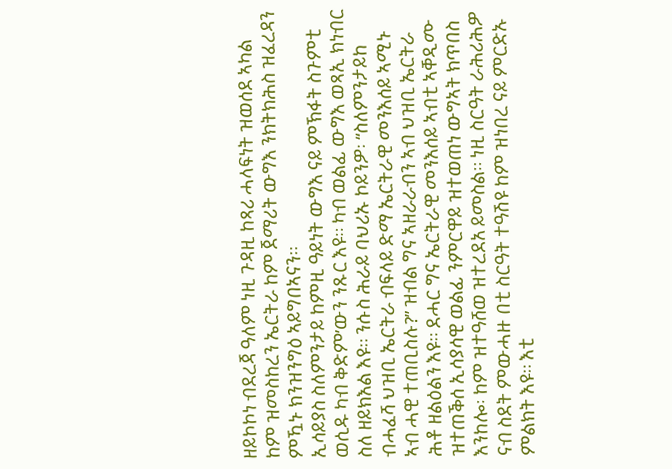ዘይኮኮነ ብደረጃ ዓለም ነዚ ጉዳዚ ከጻሪ ሓላፍነት ዝወሰደ ኣካል ከም ዝመስከረን ኤርትራ ከም ጀማሪት ውግእ ንክትክሕስ ዝፈረዳን ምዃኑ ክንዝንግዕ ኣይግበኣናን።
ኢሳይያስ ስለምንታይ ከምዚ ዓይነት ውግእ ናይ ምኽፋት ስጉምቲ ወሲዱ ካብ ቅድም’ውን ንጹር እዩ። ካብ ወልፊ ውግእ ወጻኢ ክነብር ስለ ዘይክእል እዩ። ንሱስ ሕራይ ባህሪኡ ኮይንዎ፡ “ስለምንታይከ ብሓፈሻ ህዝቢ ኤርትራ ብፍላይ ድማ ኤርትራዊ መንእሰይ ኣሚኑ ኣብ ሓዊ ተጠቢስሉ?” ዝብል ግና ኣዘራራብን ኣብ ህዝቢ ኤርትራ ሕቶ ዘልዕልን እዩ። ደሓር ግና ኤርትራዊ መንእሰይ ኣብቲ ኣቐዲሙ ዝተጠቕሰ ኢሳያሳዊ ወልፊ ንምርዋይ ዝተወጠነ ውግኣት ክጥበስ እንከሎ፡ ከም ዝተዓሸወ ዝተረደአ ይመስል። ነዚ ስርዓት ራሕሪሕዎ ናብ ስደት ምውሓዙ በቲ ስርዓት ተዓሽዩ ከም ዝነበረ ናይ ምርድኡ ምልክት እዩ። እቲ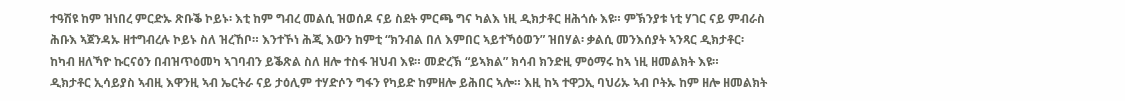ተዓሽዩ ከም ዝነበረ ምርድኡ ጽቡቕ ኮይኑ፡ እቲ ከም ግብረ መልሲ ዝወሰዶ ናይ ስደት ምርጫ ግና ካልእ ነዚ ዲክታቶር ዘሕጎሱ እዩ። ምኽንያቱ ነቲ ሃገር ናይ ምብራስ ሕቡእ ኣጀንዳኡ ዘተግብረሉ ኮይኑ ስለ ዝረኸቦ። እንተኾነ ሕጂ እውን ከምቲ “ክንብል በለ እምበር ኣይተኻዕወን” ዝበሃል፡ ቃልሲ መንእሰያት ኣንጻር ዲክታቶር፡ ከካብ ዘለኻዮ ኩርናዕን በብዝጥዕመካ ኣገባብን ይቕጽል ስለ ዘሎ ተስፋ ዝህብ እዩ። መድረኽ “ይኣክል” ክሳብ ክንድዚ ምዕማሩ ከኣ ነዚ ዘመልክት እዩ።
ዲክታቶር ኢሳይያስ ኣብዚ እዋንዚ ኣብ ኤርትራ ናይ ታዕሊም ተሃድሶን ግፋን የካይድ ከምዘሎ ይሕበር ኣሎ። እዚ ከኣ ተዋጋኢ ባህሪኡ ኣብ ቦትኡ ከም ዘሎ ዘመልክት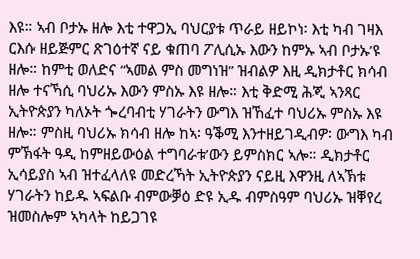እዩ። ኣብ ቦታኡ ዘሎ እቲ ተዋጋኢ ባህርያቱ ጥራይ ዘይኮነ፡ እቲ ካብ ገዛእ ርእሱ ዘይጅምር ጽገዕተኛ ናይ ቁጠባ ፖሊሲኡ እውን ከምኡ ኣብ ቦታኡ’ዩ ዘሎ። ከምቲ ወለድና “ኣመል ምስ መግነዝ” ዝብልዎ እዚ ዲክታቶር ክሳብ ዘሎ ተናኻሲ ባህሪኡ እውን ምስኡ እዩ ዘሎ። እቲ ቅድሚ ሕጂ ኣንጻር ኢትዮጵያን ካለኦት ጐረባብቲ ሃገራትን ውግእ ዝኸፈተ ባህሪኡ ምስኡ እዩ ዘሎ። ምስዚ ባህሪኡ ክሳብ ዘሎ ከኣ፡ ዓቕሚ እንተዘይገዲብዎ፡ ውግእ ካብ ምኽፋት ዓዲ ከምዘይውዕል ተግባራቱ’ውን ይምስክር ኣሎ። ዲክታቶር ኢሳይያስ ኣብ ዝተፈላለዩ መድረኻት ኢትዮጵያን ናይዚ እዋንዚ ለኣኽቱ ሃገራትን ከይዱ ኣፍልቡ ብምውቓዕ ድዩ ኢዱ ብምስዓም ባህሪኡ ዝቐየረ ዝመስሎም ኣካላት ከይጋገዩ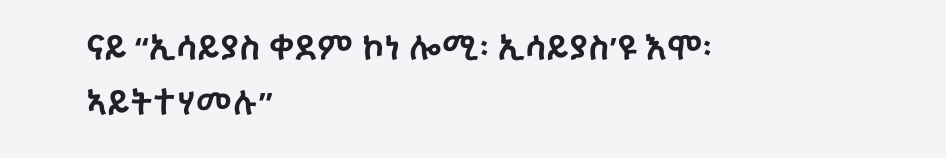ናይ “ኢሳይያስ ቀደም ኮነ ሎሚ፡ ኢሳይያስ’ዩ እሞ፡ ኣይትተሃመሉ”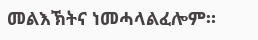መልእኽትና ነመሓላልፈሎም።